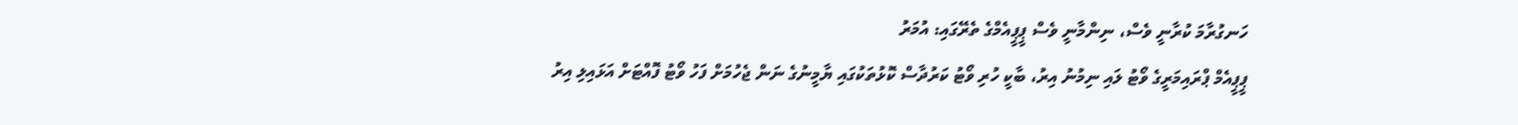ހަނގުރާމަ ކުރާނީ ވެސް، ނިންމާނީ ވެސް ޕީޕީއެމްގެ ތެރޭގައި: އުމަރު
ޕީޕީއެމް ޕްރައިމަރީގެ ވޯޓު ލައި ނިމުނު އިރު، ބާކީ ހުރި ވޯޓު ކަރުދާސް ކޮޅުތަކުގައި ޔާމީނުގެ ނަން ޖެހުމަށް ފަހު ވޯޓު ފޮއްޓަށް އަޅައިލި އިރު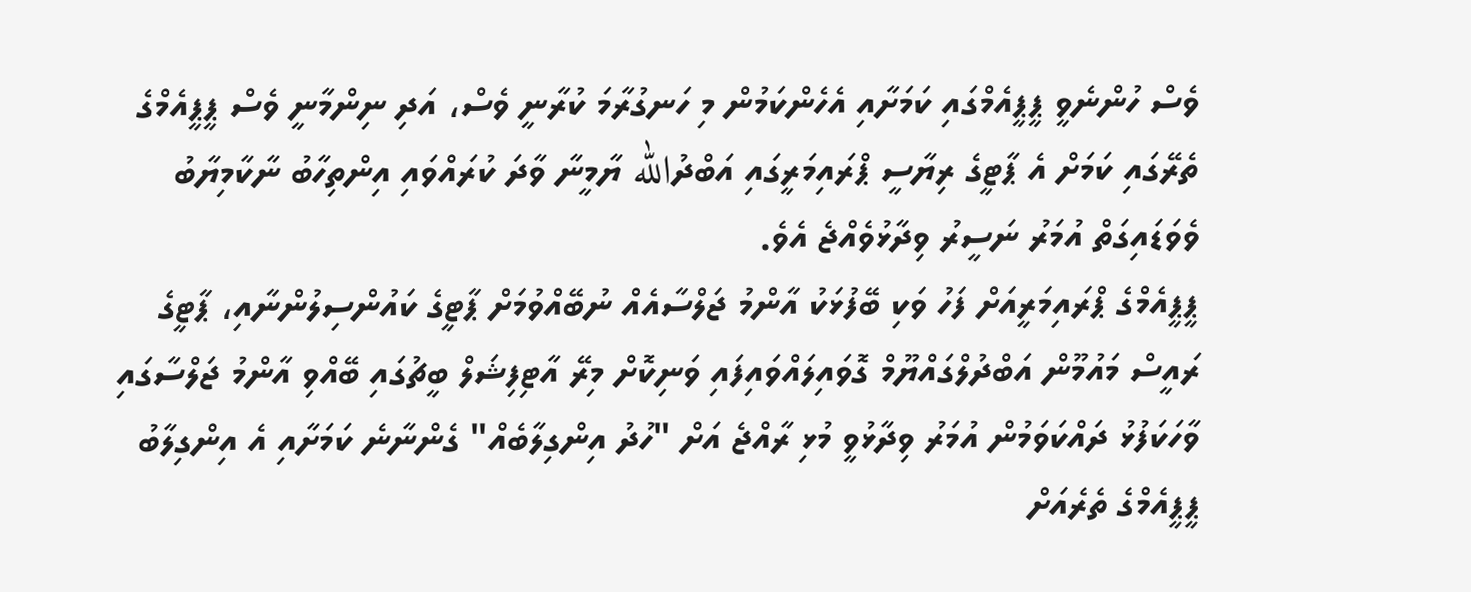ވެސް ހުންނެވީ ޕީޕީއެމްގައި ކަމަށާއި އެހެންކަމުން މި ހަނގުރާމަ ކުރާނީ ވެސް، އަދި ނިންމާނީ ވެސް ޕީޕީއެމްގެ ތެރޭގައި ކަމަށް އެ ޕާޓީގެ ރިޔާސީ ޕްރައިމަރީގައި އަބްދުالله ޔާމީނާ ވާދަ ކުރައްވައި އިންތިހާބު ނާކާމިޔާބު ވެވަޑައިގަތް އުމަރު ނަސީރު ވިދާޅުވެއްޖެ އެވެ.
ޕީޕީއެމްގެ ޕްރައިމަރީއަށް ފަހު ވަކި ބޭފުޅަކު އާންމު ޖަލްސާއެއް ނުބޭއްވުމަށް ޕާޓީގެ ކައުންސިލުންނާއި، ޕާޓީގެ ރައީސް މައުމޫން އަބްދުލްގައްޔޫމް ގޮވައިލައްވައިފައި ވަނިކޮށް މިރޭ އާޓިފިޝަލް ބީޗުގައި ބޭއްވި އާންމު ޖަލްސާގައި ވާހަކަފުޅު ދައްކަވަމުން އުމަރު ވިދާޅުވީ މުޅި ރާއްޖެ އަށް "ހުދު އިންގިލާބެއް" ގެންނާނެ ކަމަށާއި އެ އިންގިލާބު ޕީޕީއެމްގެ ތެރެއަށް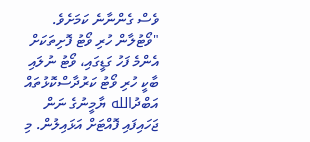ވެސް ގެންނާނެ ކަމަށެވެ.
"ވޯޓުލާން ހުރި ވޯޓު ފޮށިތަކަށް އެންމެ ފަހު ގަޑީގައި، ވޯޓު ނުލައި ބާކީ ހުރި ވޯޓު ކަރުދާސްކޮޅުތައް އަބްދުالله ޔާމީނުގެ ނަން ޖަހައިފައި ފޮއްޓަށް އަޅައިލުން. މި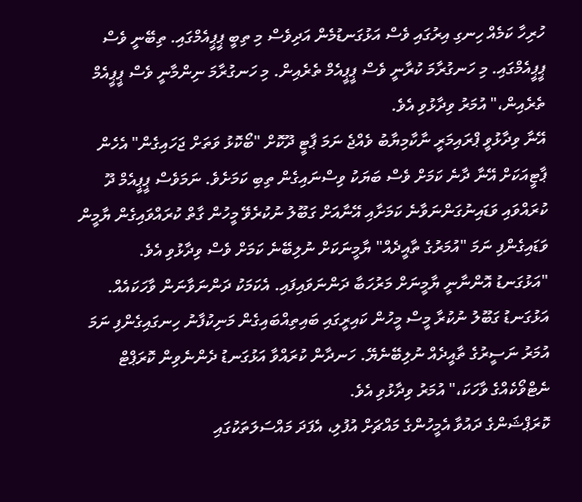ހުރިހާ ކަމެއް ހިނގި އިރުގައި ވެސް އަޅުގަނޑުމެން އަދިވެސް މި ތިބީ ޕީޕީއެމްގައި. ތިބޭނީ ވެސް ޕީޕީއެމްގައި. މި ހަނގުރާމަ ކުރާނީ ވެސް ޕީޕީއެމް ތެރެއިން. މި ހަނގުރާމަ ނިންމާނީ ވެސް ޕީޕީއެމް ތެރެއިން،" އުމަރު ވިދާޅުވި އެވެ.
އޭނާ ވިދާޅުވީ ޕްރައިމަރީ ނާކާމިޔާބު ވެއްޖެ ނަމަ ޕާޓީ ދޫކޮށް "ބޯކޮޅު ވަތަށް ޖަހައިގެން" އެހެން ޕާޓީއަކަށް އޭނާ ދާނެ ކަމަށް ވެސް ބަޔަކު ވިސްނައިގެން ތިބި ކަމަށެވެ. ނަމަވެސް ޕީޕީއެމް ދޫ ކުރައްވައި ވަޑައިނުގަންނަވާނެ ކަމަށާއި އޭނާއަށް ގަބޫލު ނުކުރެވޭ މީހުން ގާތް ކުރައްވައިގެން ޔާމީން ވަޑައިގެންފި ނަމަ "އުމަރުގެ ތާއީދެއް" ޔާމީނަކަށް ނުލިބޭނެ ކަމަށް ވެސް ވިދާޅުވި އެވެ.
"އަޅުގަނޑު އޮންނާނީ ޔާމީނަށް މަރުހަބާ ދަންނަވައިފައި. އެކަމަކު ދަންނަވާނަން ވާހަކައެއް. އަޅުގަނޑު ގަބޫލު ނުކުރާ މީސް މީހުން ކައިރީގައި ބައިތިއްބައިގެން މަނިކުފާނު ހިނގައިގެންފި ނަމަ އުމަރު ނަސީރުގެ ތާއީދެއް ނުލިބޭނެޔޭ. ހަނދާން ކުރައްވާ އަޅުގަނޑު ދެންނެވިން ކޮރަޕްޓް ނެޓްވޯކެއްގެ ވާހަކަ،" އުމަރު ވިދާޅުވި އެވެ.
ކޮރަޕްޝަންގެ ދައުވާ އެމީހުންގެ މައްޗަށް އުފުލި، އެފަދަ މައްސަލަތަކުގައި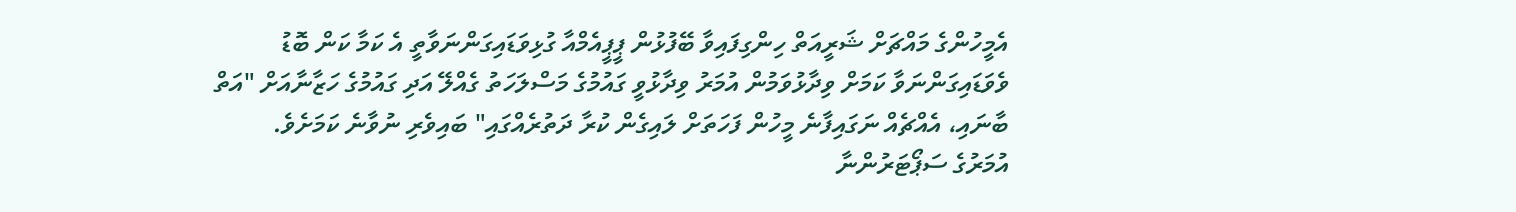އެމީހުންގެ މައްޗަށް ޝަރީއަތް ހިންގިފައިވާ ބޭފުޅުން ޕީޕީއެމްއާ ގުޅިވަޑައިގަންނަވާތީ އެ ކަމާ ކަން ބޮޑު ވެވަޑައިގަންނަވާ ކަމަށް ވިދާޅުވަމުން އުމަރު ވިދާޅުވީ ގައުމުގެ މަސްލަހަތު ގެއްލޭ އަދި ގައުމުގެ ހަޒާނާއަށް "އަތް ބާނައި، އެއްޗެއް ނަގައިފާނެ މީހުން ފަހަތަށް ލައިގެން ކުރާ ދަތުރެއްގައި" ބައިވެރި ނުވާނެ ކަމަށެވެ.
އުމަރުގެ ސަޕޯޓަރުންނާ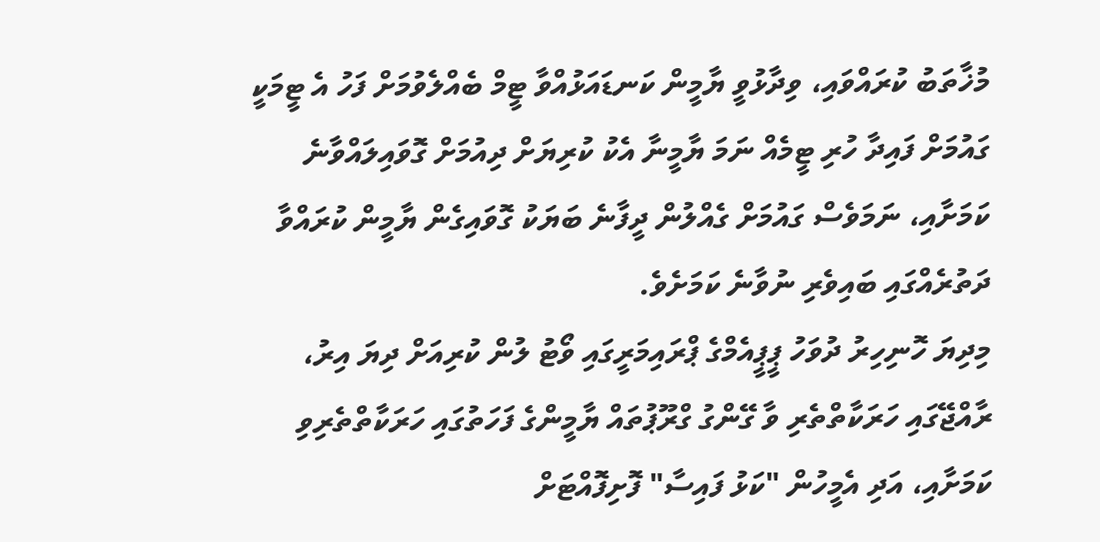މުޚާތަބު ކުރައްވައި، ވިދާޅުވީ ޔާމީން ކަނޑައަޅުއްވާ ޓީމް ބެއްލެވުމަށް ފަހު އެ ޓީމަކީ ގައުމަށް ފައިދާ ހުރި ޓީމެއް ނަމަ ޔާމީނާ އެކު ކުރިޔަށް ދިއުމަށް ގޮވައިލައްވާނެ ކަމަށާއި، ނަމަވެސް ގައުމަށް ގެއްލުން ދީފާނެ ބަޔަކު ގޮވައިގެން ޔާމީން ކުރައްވާ ދަތުރެއްގައި ބައިވެރި ނުވާނެ ކަމަށެވެ.
މިދިޔަ ހޮނިހިރު ދުވަހު ޕީޕީއެމްގެ ޕްރައިމަރީގައި ވޯޓު ލުން ކުރިއަށް ދިޔަ އިރު، ރާއްޖޭގައި ހަރަކާތްތެރި ވާ ގޭންގު ގްރޫޕުތައް ޔާމީންގެ ފަހަތުގައި ހަރަކާތްތެރިވި ކަމަށާއި، އަދި އެމީހުން "ކަޅު ފައިސާ" ފޮށިފޮއްޓަށް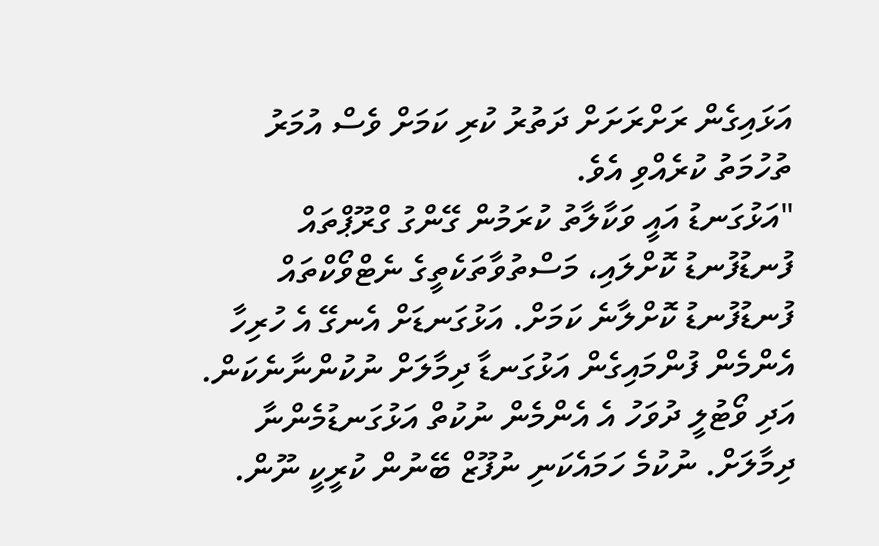އަޅައިގެން ރަށްރަށަށް ދަތުރު ކުރި ކަމަށް ވެސް އުމަރު ތުހުމަތު ކުރެއްވި އެވެ.
"އަޅުގަނޑު އައީ ވަކާލާތު ކުރަމުން ގޭންގު ގްރޫޕްތައް ފުނޑުފުނޑު ކޮށްލައި، މަސްތުވާތަކެތީގެ ނެޓްވޯކްތައް ފުނޑުފުނޑު ކޮށްލާނެ ކަމަށް. އަޅުގަނޑަށް އެނގޭ އެ ހުރިހާ އެންމެން ފުންމައިގެން އަޅުގަނޑާ ދިމާލަށް ނުކުންނާނެކަން. އަދި ވޯޓުލީ ދުވަހު އެ އެންމެން ނުކުތް އަޅުގަނޑުމެންނާ ދިމާލަށް. ނުކުމެ ހަމައެކަނި ނުފޫޒް ބޭނުން ކުރީކީ ނޫން.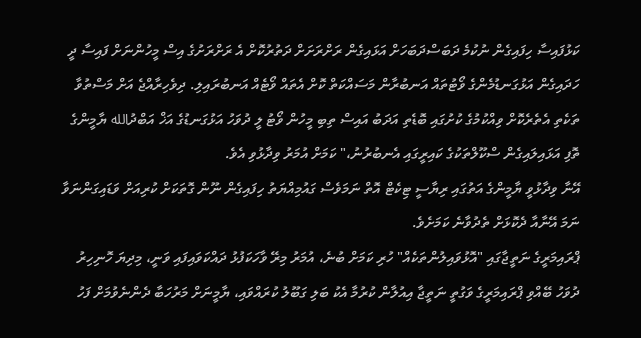ކަޅުފައިސާ ހިފައިގެން ނުކުމެ ދަބަސްދަބަހަށް އަޅައިގެން ރަށްރަށަށް ދަތުރުކޮށް އެ ރަށްރަށުގެ އިސް މީހުންނަށް ފައިސާ ދީ ހަދައިގެން އަޅުގަނޑުމެންގެ ވޯޓުތައް އަނބުރާން މަސައްކަތް ކޮށް އެތައް ވޯޓެއް އަނބުރައިލި. ދިވެހިރާއްޖެ އަށް މަސްތުވާ ތަކެތި އެތެރެކޮށް ވިއްކުމުގެ ކުށުގައި ބޮޑެތި އަދަބު އައިސް ތިބި މީހުން ވޯޓު ލީ ދުވަހު އަޅުގަނޑުގެ އަޚް އަބްދުالله ޔާމީންގެ ތޮފި އަޅައިލައިގެން ސްކޫލްތަކުގެ ކައިރީގައި އެނބުރުނު،" ކަމަށް އުމަރު ވިދާޅުވި އެވެ.
އޭނާ ވިދާޅުވީ ޔާމީންގެ އަތުގައި ރިޔާސީ ޓިކެޓް އޮތް ނަމަވެސް ގައުމިއްޔަތު ހިފައިގެން ނޫން ގޮތަކަށް ކުރިއަށް ވަޑައިގަންނަވާ ނަމަ އޭނާއާ ދެކޮޅަށް ތެދުވާނެ ކަމަށެވެ.
ޕްރައިމަރީގެ ނަތީޖާގައި "އޮޅުވައިލުންތަކެއް" ހުރި ކަމަށް ބުނެ، އުމަރު މިރޭ ވާހަކަފުޅު ދައްކަވައިފައި ވަނީ، މިދިޔަ ހޮނިހިރު ދުވަހު ބޭއްވި ޕްރައިމަރީގެ ވަގުތީ ނަތީޖާ އިއުލާން ކުރުމާ އެކު ބަލި ގަބޫލު ކުރައްވައި، ޔާމީނަށް މަރުހަބާ ދެންނެވުމަށް ފަހު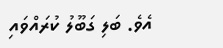އެވެ. ބަލި ގަބޫލު ކުރައްވައި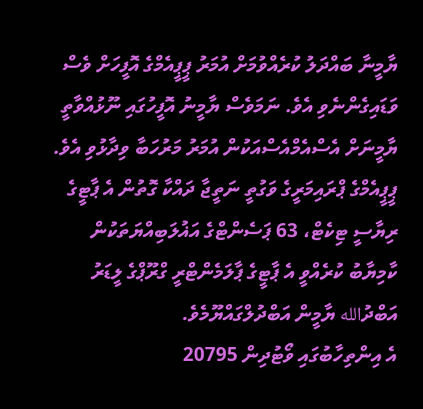ޔާމީނާ ބައްދަލު ކުރެއްވުމަށް އުމަރު ޕީޕީއެމްގެ އޮފީހަށް ވެސް ވަޑައިގެންނެވި އެވެ. ނަމަވެސް ޔާމީނު އޮފީހުގައި ނޫޅުއްވާތީ ޔާމީނަށް އެސްއެމްއެސްއަކުން އުމަރު މަރުހަބާ ވިދާޅުވި އެވެ.
ޕީޕީއެމްގެ ޕްރައިމަރީގެ ވަގުތީ ނަތީޖާ ދައްކާ ގޮތުން އެ ޕާޓީގެ ރިޔާސީ ޓިކެޓް، 63 ޕަސެންޓްގެ އަޣުލަބިއްޔަތަކުން ކާމިޔާބު ކުރެއްވީ އެ ޕާޓީގެ ޕާލަމެންޓްރީ ގްރޫޕްގެ ލީޑަރު އަބްދުالله ޔާމީން އަބްދުލްގައްޔޫމެވެ.
އެ އިންތިހާބުގައި ވޯޓުދިން 20795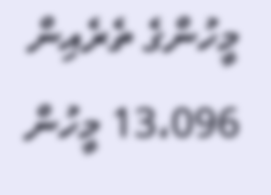މީހުންގެ ތެރެއިން 13،096 މީހުން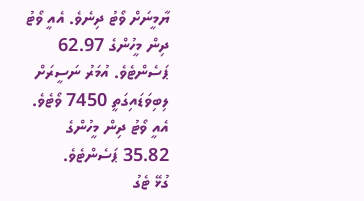ޔާމީނަށް ވޯޓު ދިނެވެ. އެއީ ވޯޓު ދިން މީހުންގެ 62.97 ޕަސެންޓެވެ. އުމަރު ނަސީރަށް ލިބިވަޑައިގަތީ 7450 ވޯޓެވެ. އެއީ ވޯޓު ދިން މީހުންގެ 35.82 ޕަސެންޓެވެ.
ގުޅޭ ޓެގު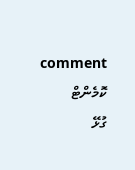comment ކޮމެންޓް
ގުޅޭ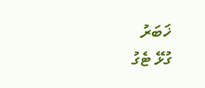ޚަބަރު
ގުޅޭ ޓެގު